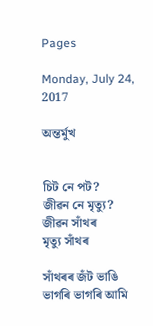Pages

Monday, July 24, 2017

অন্তৰ্মুখ


চিট নে পট?
জীৱন নে মৃত্যু?
জীৱন সাঁথৰ
মৃত্যু সাঁথৰ

সাঁথৰৰ জঁট ভাঙি
ভাগৰি ভাগৰি আমি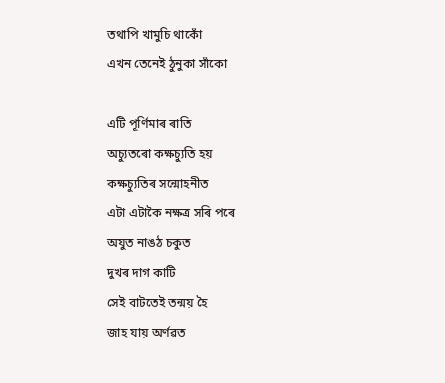তথাপি খামুচি থাকোঁ
এখন তেনেই ঠুনুকা সাঁকো

এটি পূৰ্ণিমাৰ ৰাতি
অচ্যুতৰো কক্ষচ্যুতি হয়
কক্ষচ্যুতিৰ সন্মোহনীত
এটা এটাকৈ নক্ষত্ৰ সৰি পৰে
অযুত নাঙঠ চকুত
দুখৰ দাগ কাটি
সেই বাটতেই তন্ময় হৈ
জাহ যায় অৰ্ণৱত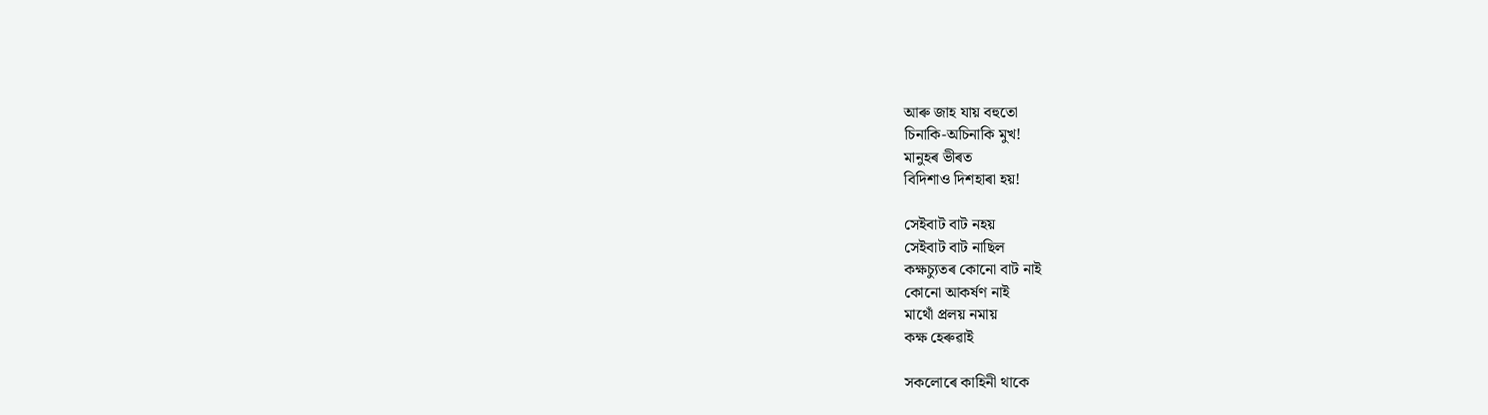আৰু জাহ যায় বহুতো
চিনাকি-অচিনাকি মুখ!
মানুহৰ ভীৰত
বিদিশাও দিশহাৰা হয়!

সেইবাট বাট নহয়
সেইবাট বাট নাছিল
কক্ষচ্যুতৰ কোনো বাট নাই
কোনো আকৰ্ষণ নাই
মাথোঁ প্ৰলয় নমায়
কক্ষ হেৰুৱাই

সকলোৰে কাহিনী থাকে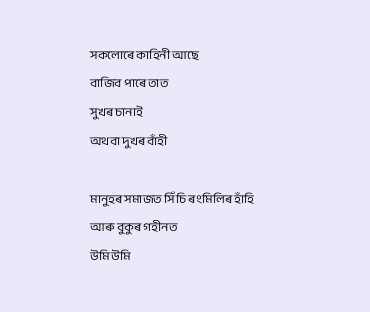সকলোৰে কাহিনী আছে
বাজিব পাৰে তাত
সুখৰ চানাই
অথবা দুখৰ বাঁহী

মানুহৰ সমাজত সিঁচি ৰংমিলিৰ হাঁহি
আৰু বুকুৰ গহীনত
উমি উমি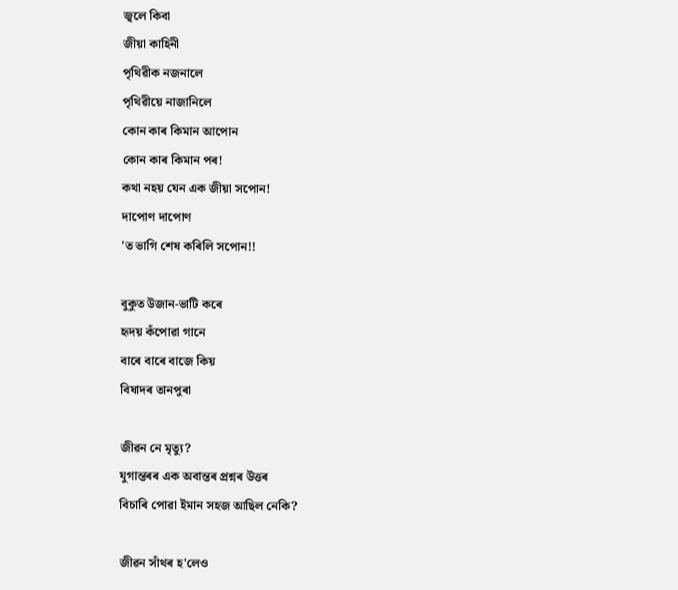জ্বলে কিবা
জীয়া কাহিনী
পৃথিৱীক নজনালে
পৃথিৱীয়ে নাজানিলে
কোন কাৰ কিমান আপোন
কোন কাৰ কিমান পৰ!
কথা নহয় যেন এক জীয়া সপোন!
দাপোণ দাপোণ
'ত ভাগি শেষ কৰিলি সপোন!!

বুকুত উজান-ভাটি কৰে
হৃদয় কঁপোৱা গানে
বাৰে বাৰে বাজে কিয়
বিষাদৰ তানপুৰা

জীৱন নে মৃত্যু?
যুগান্তৰৰ এক অবান্তৰ প্ৰশ্নৰ উত্তৰ
বিচাৰি পোৱা ইমান সহজ আছিল নেকি?

জীৱন সাঁথৰ হ'লেও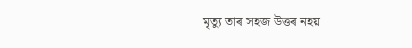মৃত্যু তাৰ সহজ উত্তৰ নহয়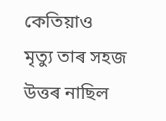কেতিয়াও
মৃত্যু তাৰ সহজ উত্তৰ নাছিল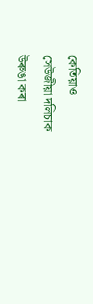কেতিয়াও
সেউজীয়া দলিচাক
উৰুঙা কৰা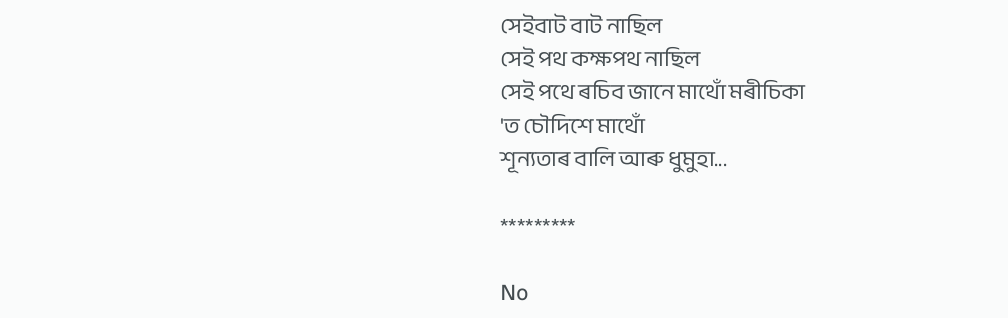সেইবাট বাট নাছিল
সেই পথ কক্ষপথ নাছিল
সেই পথে ৰচিব জানে মাথোঁ মৰীচিকা
'ত চৌদিশে মাথোঁ
শূন্যতাৰ বালি আৰু ধুমুহা...

*********

No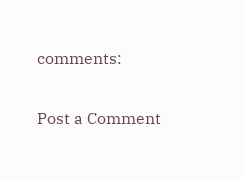comments:

Post a Comment